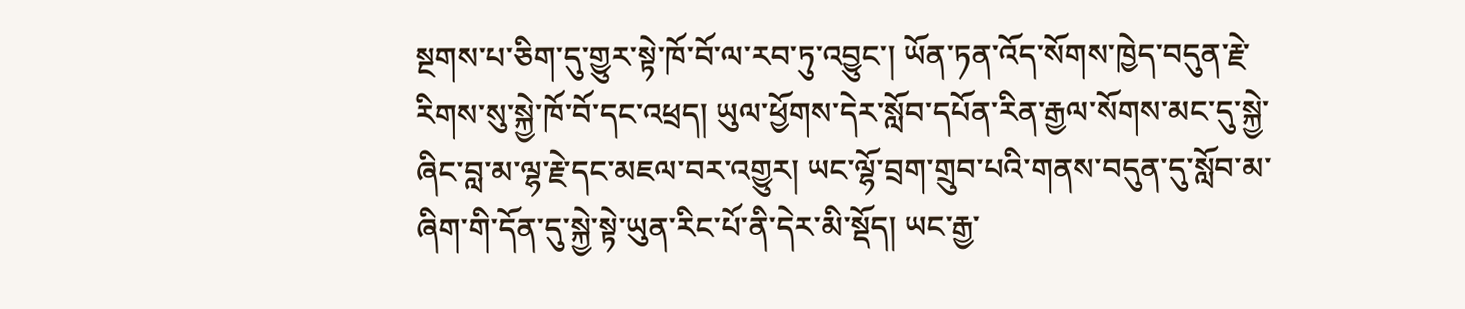སྔགས་པ་ཅིག་དུ་གྱུར་སྟེ་ཁོ་བོ་ལ་རབ་ཏུ་འབྱུང་། ཡོན་ཏན་འོད་སོགས་ཁྱེད་བདུན་རྗེ་རིགས་སུ་སྐྱེ་ཁོ་བོ་དང་འཕྲད། ཡུལ་ཕྱོགས་དེར་སློབ་དཔོན་རིན་རྒྱལ་སོགས་མང་དུ་སྐྱེ་ཞིང་བླ་མ་ལྷ་རྗེ་དང་མཇལ་བར་འགྱུར། ཡང་ལྷོ་བྲག་གྲུབ་པའི་གནས་བདུན་དུ་སློབ་མ་ཞིག་གི་དོན་དུ་སྐྱེ་སྟེ་ཡུན་རིང་པོ་ནི་དེར་མི་སྡོད། ཡང་རྒྱ་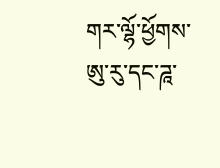གར་ལྷོ་ཕྱོགས་ཨུ་རུ་དང་ཌཱ་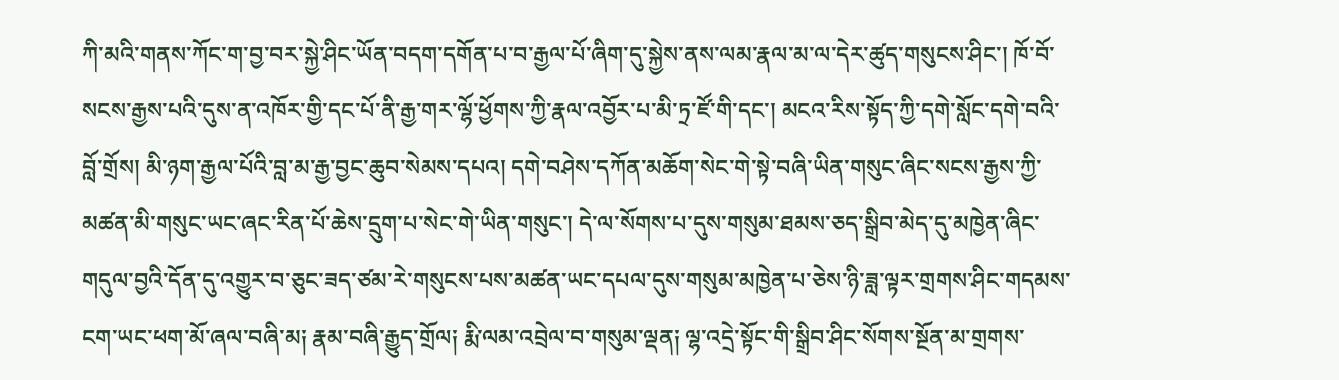ཀི་མའི་གནས་ཀོང་ག་བྱ་བར་སྐྱེ་ཤིང་ཡོན་བདག་དགོན་པ་བ་རྒྱལ་པོ་ཞིག་དུ་སྐྱེས་ནས་ལམ་རྣལ་མ་ལ་དེར་ཚུད་གསུངས་ཤིང་། ཁོ་བོ་སངས་རྒྱས་པའི་དུས་ན་འཁོར་གྱི་དང་པོ་ནི་རྒྱ་གར་ལྷོ་ཕྱོགས་ཀྱི་རྣལ་འབྱོར་པ་མི་ཏྲ་ཛོ་གི་དང་། མངའ་རིས་སྟོད་ཀྱི་དགེ་སློང་དགེ་བའི་བློ་གྲོས། མི་ཉག་རྒྱལ་པོའི་བླ་མ་རྒྱ་བྱང་ཆུབ་སེམས་དཔའ། དགེ་བཤེས་དཀོན་མཆོག་སེང་གེ་སྟེ་བཞི་ཡིན་གསུང་ཞིང་སངས་རྒྱས་ཀྱི་མཚན་མི་གསུང་ཡང་ཞང་རིན་པོ་ཆེས་དྲུག་པ་སེང་གེ་ཡིན་གསུང་། དེ་ལ་སོགས་པ་དུས་གསུམ་ཐམས་ཅད་སྒྲིབ་མེད་དུ་མཁྱེན་ཞིང་གདུལ་བྱའི་དོན་དུ་འགྱུར་བ་ཅུང་ཟད་ཙམ་རེ་གསུངས་པས་མཚན་ཡང་དཔལ་དུས་གསུམ་མཁྱེན་པ་ཅེས་ཉི་ཟླ་ལྟར་གྲགས་ཤིང་གདམས་ངག་ཡང་ཕག་མོ་ཞལ་བཞི་མ༏ རྣམ་བཞི་རྒྱུད་གྲོལ༏ རྨི་ལམ་འབྲེལ་བ་གསུམ་ལྡན༏ ལྷ་འདྲེ་སྟོང་གི་སྒྲིབ་ཤིང་སོགས་སྔོན་མ་གྲགས་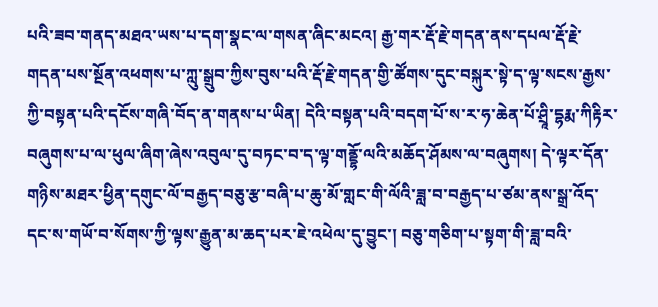པའི་ཟབ་གནད་མཐའ་ཡས་པ་དག་སྣང་ལ་གསན་ཞིང་མངའ། རྒྱ་གར་རྡོ་རྗེ་གདན་ནས་དཔལ་རྡོ་རྗེ་གདན་པས་སྔོན་འཕགས་པ་ཀླུ་སྒྲུབ་ཀྱིས་བུས་པའི་རྡོ་རྗེ་གདན་གྱི་ཚོགས་དུང་བསྐུར་སྟེ་ད་ལྟ་སངས་རྒྱས་ཀྱི་བསྟན་པའི་དངོས་གཞི་བོད་ན་གནས་པ་ཡིན། དེའི་བསྟན་པའི་བདག་པོ་ས་ར་ཧ་ཆེན་པོ་ཤྲཱི་དྷརྨ་ཀིརྟིར་བཞུགས་པ་ལ་ཕུལ་ཞིག་ཞེས་འབུལ་དུ་བཏང་བ་ད་ལྟ་གནྡྷོ་ལའི་མཆོད་ཤོམས་ལ་བཞུགས། དེ་ལྟར་དོན་གཉིས་མཐར་ཕྱིན་དགུང་ལོ་བརྒྱད་བཅུ་རྩ་བཞི་པ་ཆུ་མོ་གླང་གི་ལོའི་ཟླ་བ་བརྒྱད་པ་ཙམ་ནས་སྒྲ་འོད་དང་ས་གཡོ་བ་སོགས་ཀྱི་ལྟས་རྒྱུན་མ་ཆད་པར་ཇེ་འཕེལ་དུ་བྱུང་། བཅུ་གཅིག་པ་སྟག་གི་ཟླ་བའི་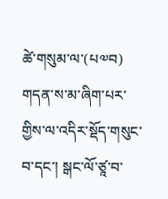ཚེ་གསུམ་ལ་(པ༧བ)
གདན་ས་མ་ཞིག་པར་གྱིས་ལ་འདིར་སྡོད་གསུང་བ་དང་། སྒང་ལོ་ཙཱ་བ་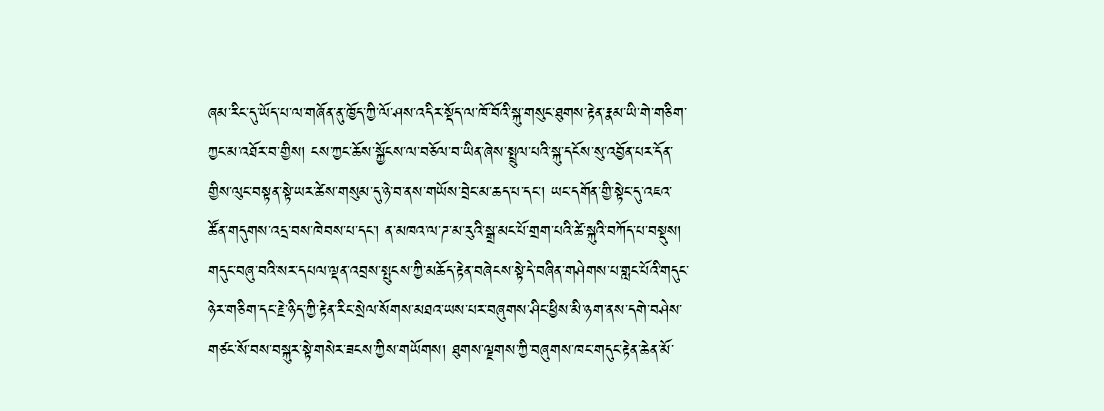ཞམ་རིང་དུ་ཡོད་པ་ལ་གཞོན་ནུ་ཁྱོད་ཀྱི་ལོ་ཤས་འདིར་སྡོད་ལ་ཁོ་བོའི་སྐུ་གསུང་ཐུགས་རྟེན་རྣམ་ཡི་གེ་གཅིག་ཀྱང་མ་འཐོར་བ་གྱིས། ངས་ཀྱང་ཆོས་སྐྱོངས་ལ་བཅོལ་བ་ཡིན་ཞེས་སྤྲུལ་པའི་སྐུ་དངོས་སུ་འབྱོན་པར་དོན་གྱིས་ལུང་བསྟན་སྟེ་ཡར་ཚེས་གསུམ་དུ་ཉེ་བ་ནས་གཡོས་བྲེང་མ་ཆད་པ་དང་། ཡང་དགོན་གྱི་སྟེང་དུ་འཇའ་ཚོན་གདུགས་འདྲ་བས་ཁེབས་པ་དང་། ན་མཁའ་ལ་ཌ་མ་རུའི་སྒྲ་མང་པོ་གྲག་པའི་ཚེ་སྐུའི་བཀོད་པ་བསྡུས། གདུང་བཞུ་བའི་སར་དཔལ་ལྡན་འབྲས་སྤུངས་ཀྱི་མཆོད་རྟེན་བཞེངས་སྟེ་དེ་བཞིན་གཤེགས་པ་གླང་པོའི་གདུང་ཉེར་གཅིག་དང་རྗེ་ཉིད་ཀྱི་རྟེན་རིང་སྲེལ་སོགས་མཐའ་ཡས་པར་བཞུགས་ཤིང་ཕྱིས་མི་ཉག་ནས་དགེ་བཤེས་གཙང་སོ་བས་བསྐུར་སྟེ་གསེར་ཟངས་ཀྱིས་གཡོགས། ཐུགས་ལྗགས་ཀྱི་བཞུགས་ཁང་གདུང་རྟེན་ཆེན་མོ་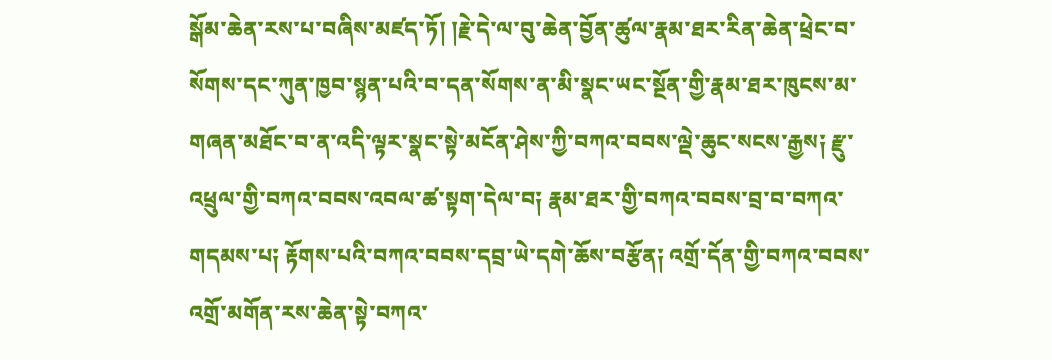སྒོམ་ཆེན་རས་པ་བཞིས་མཛད་ཏོ། །རྗེ་དེ་ལ་བུ་ཆེན་བྱོན་ཚུལ་རྣམ་ཐར་རིན་ཆེན་ཕྲེང་བ་སོགས་དང་ཀུན་ཁྱབ་སྙན་པའི་བ་དན་སོགས་ན་མི་སྣང་ཡང་སྔོན་གྱི་རྣམ་ཐར་ཁུངས་མ་གཞན་མཐོང་བ་ན་འདི་ལྟར་སྣང་སྟེ་མངོན་ཤེས་ཀྱི་བཀའ་བབས་ལྡེ་ཆུང་སངས་རྒྱས༏ རྫུ་འཕྲུལ་གྱི་བཀའ་བབས་འབལ་ཚ་སྟག་དེལ་བ༏ རྣམ་ཐར་གྱི་བཀའ་བབས་བྲ་བ་བཀའ་གདམས་པ༏ རྟོགས་པའི་བཀའ་བབས་དབྲ་ཡེ་དགེ་ཆོས་བརྩོན༏ འགྲོ་དོན་གྱི་བཀའ་བབས་འགྲོ་མགོན་རས་ཆེན་སྟེ་བཀའ་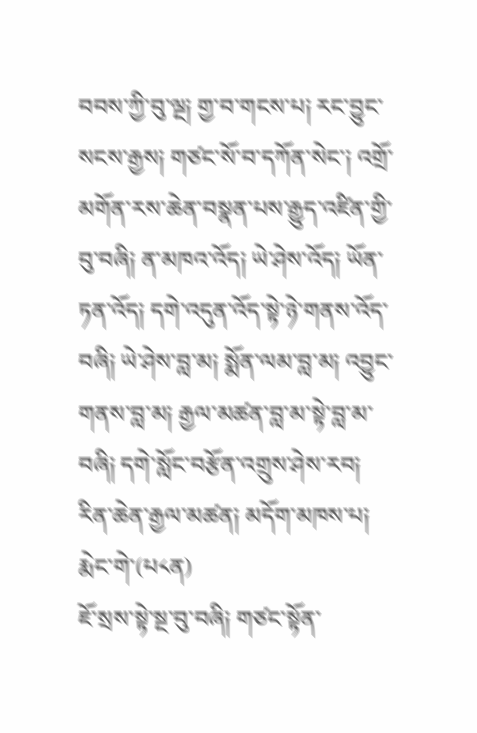བབས་ཀྱི་བུ་ལྔ༏ གྱ་བ་གངས་པ༏ རང་བྱུང་སངས་རྒྱས༏ གཙང་སོ་བ་དཀོན་སེང་༏ འགྲོ་མགོན་རས་ཆེན་བསྣན་པས་རྒྱུད་འཛིན་གྱི་བུ་བཞི༏ ན་མཁའ་འོད༏ ཡེ་ཤེས་འོད༏ ཡོན་ཏན་འོད༏ དགེ་འདུན་འོད་སྟེ་ཉེ་གནས་འོད་བཞི༏ ཡེ་ཤེས་བླ་མ༏ སྨོན་ལམ་བླ་མ༏ འབྱུང་གནས་བླ་མ༏ རྒྱལ་མཚན་བླ་མ་སྟེ་བླ་མ་བཞི༏ དགེ་སློང་བརྩོན་འགྲུས་ཤེས་རབ༏ རིན་ཆེན་རྒྱལ་མཚན༏ མདོག་མཁས་པ༏ རྨེང་གེ་(པ༨ན)
ཇོ་སྲས་སྟེ་སྔ་བུ་བཞི༏ གཙང་སྟོན་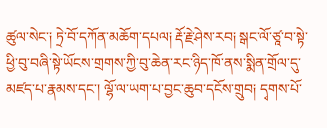ཚུལ་སེང་༏ ཏྲེ་བོ་དཀོན་མཆོག་དཔལ༏ རྡོ་རྗེ་ཤེས་རབ༏ སྒང་ལོ་ཙཱ་བ་སྟེ་ཕྱི་བུ་བཞི་སྟེ་ཡོངས་གྲགས་ཀྱི་བུ་ཆེན་རང་ཉིད་ཁོ་ནས་སྨིན་གྲོལ་དུ་མཛད་པ་རྣམས་དང་། ལྷོ་ལ་ཡག་པ་བྱང་ཆུབ་དངོས་གྲུབ༏ དྭགས་པོ་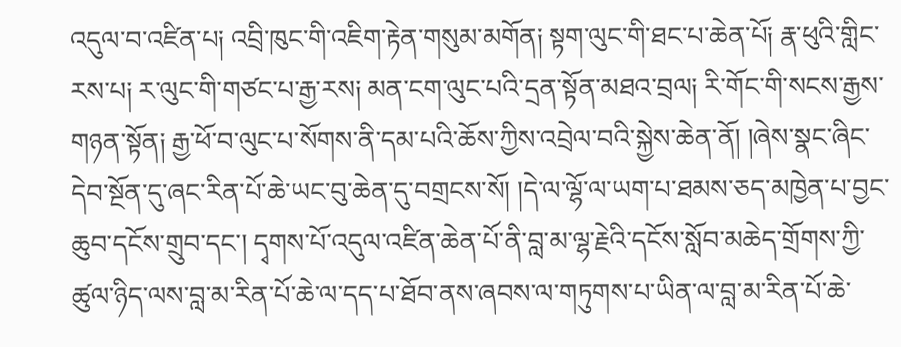འདུལ་བ་འཛིན་པ༏ འབྲི་ཁུང་གི་འཇིག་རྟེན་གསུམ་མགོན༏ སྟག་ལུང་གི་ཐང་པ་ཆེན་པོ༏ རྣ་ཕུའི་གླིང་རས་པ༏ ར་ལུང་གི་གཙང་པ་རྒྱ་རས༏ མན་ངག་ལུང་པའི་དྲན་སྟོན་མཐའ་བྲལ༏ རི་གོང་གི་སངས་རྒྱས་གཉན་སྟོན༏ རྒྱ་ཕོ་བ་ལུང་པ་སོགས་ནི་དམ་པའི་ཆོས་ཀྱིས་འབྲེལ་བའི་སྐྱེས་ཆེན་ནོ། །ཞེས་སྣང་ཞིང་དེབ་སྔོན་དུ་ཞང་རིན་པོ་ཆེ་ཡང་བུ་ཆེན་དུ་བགྲངས་སོ། །དེ་ལ་ལྷོ་ལ་ཡག་པ་ཐམས་ཅད་མཁྱེན་པ་བྱང་ཆུབ་དངོས་གྲུབ་དང་། དྭགས་པོ་འདུལ་འཛིན་ཆེན་པོ་ནི་བླ་མ་ལྷ་རྗེའི་དངོས་སློབ་མཆེད་གྲོགས་ཀྱི་ཚུལ་ཉིད་ལས་བླ་མ་རིན་པོ་ཆེ་ལ་དད་པ་ཐོབ་ནས་ཞབས་ལ་གཏུགས་པ་ཡིན་ལ་བླ་མ་རིན་པོ་ཆེ་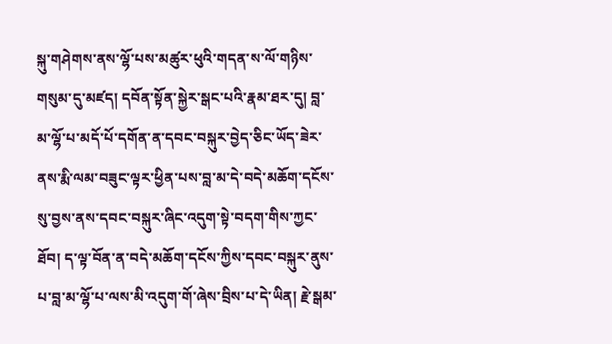སྐུ་གཤེགས་ནས་ལྷོ་པས་མཚུར་ཕུའི་གདན་ས་ལོ་གཉིས་གསུམ་དུ་མཛད། དབོན་སྟོན་སྐྱེར་སྒང་པའི་རྣམ་ཐར་དུ། བླ་མ་ལྷོ་པ་མདོ་པོ་དགོན་ན་དབང་བསྐུར་བྱེད་ཅིང་ཡོད་ཟེར་ནས་རྨི་ལམ་བཟུང་ལྟར་ཕྱིན་པས་བླ་མ་དེ་བདེ་མཆོག་དངོས་སུ་བྱས་ནས་དབང་བསྐུར་ཞིང་འདུག་སྟེ་བདག་གིས་ཀྱང་ཐོབ། ད་ལྟ་བོན་ན་བདེ་མཆོག་དངོས་ཀྱིས་དབང་བསྐུར་ནུས་པ་བླ་མ་ལྷོ་པ་ལས་མི་འདུག་གོ་ཞེས་བྲིས་པ་དེ་ཡིན། རྗེ་སྒམ་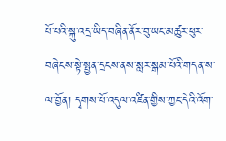པོ་པའི་སྐུ་འདྲ་ཡིད་བཞིན་ནོར་བུ་ཡང་མཚུར་ཕུར་བཞེངས་སྟེ་སྤྱན་དྲངས་ནས་སླར་སྒམ་པོའི་གདན་ས་ལ་བྱོན། དྭགས་པོ་འདུལ་འཛིན་གྱིས་ཀྱང་དེའི་འོག་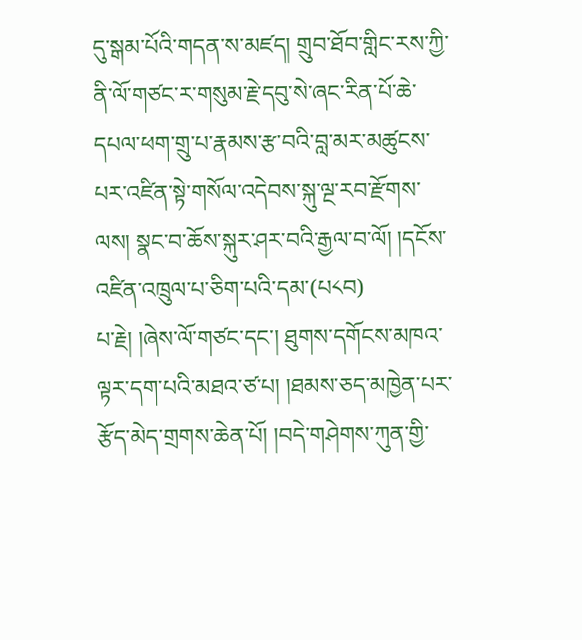དུ་སྒམ་པོའི་གདན་ས་མཛད། གྲུབ་ཐོབ་གླིང་རས་ཀྱི་ནི་ལོ་གཙང་ར་གསུམ་རྗེ་དབུ་སེ་ཞང་རིན་པོ་ཆེ་དཔལ་ཕག་གྲུ་པ་རྣམས་རྩ་བའི་བླ་མར་མཚུངས་པར་འཛིན་སྟེ་གསོལ་འདེབས་སྐུ་ལྔ་རབ་རྫོགས་ལས། སྣང་བ་ཆོས་སྐུར་ཤར་བའི་རྒྱལ་བ་ལོ། །དངོས་འཛིན་འཁྲུལ་པ་ཅིག་པའི་དམ་(པ༨བ)
པ་རྗེ། །ཞེས་ལོ་གཙང་དང་། ཐུགས་དགོངས་མཁའ་ལྟར་དག་པའི་མཐའ་ཙ་པ། །ཐམས་ཅད་མཁྱེན་པར་རྩོད་མེད་གྲགས་ཆེན་པོ། །བདེ་གཤེགས་ཀུན་གྱི་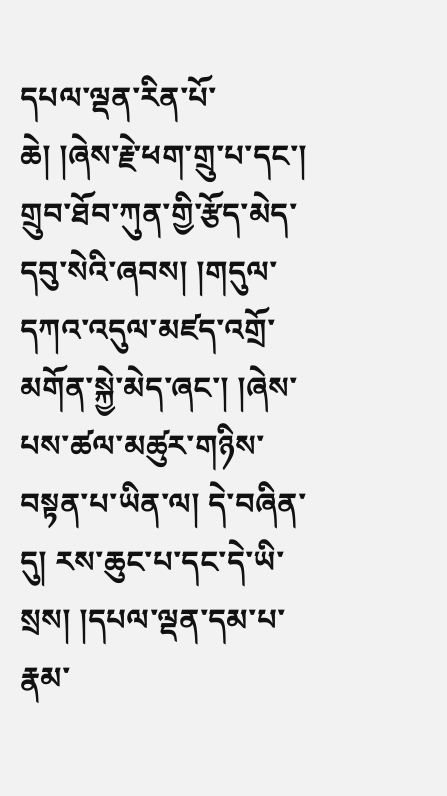དཔལ་ལྡན་རིན་པོ་ཆེ། །ཞེས་རྗེ་ཕག་གྲུ་པ་དང་། གྲུབ་ཐོབ་ཀུན་གྱི་རྩོད་མེད་དབུ་སེའི་ཞབས། །གདུལ་དཀའ་འདུལ་མཛད་འགྲོ་མགོན་སྐྱེ་མེད་ཞང་། །ཞེས་པས་ཚལ་མཚུར་གཉིས་བསྟན་པ་ཡིན་ལ། དེ་བཞིན་དུ། རས་ཆུང་པ་དང་དེ་ཡི་སྲས། །དཔལ་ལྡན་དམ་པ་རྣམ་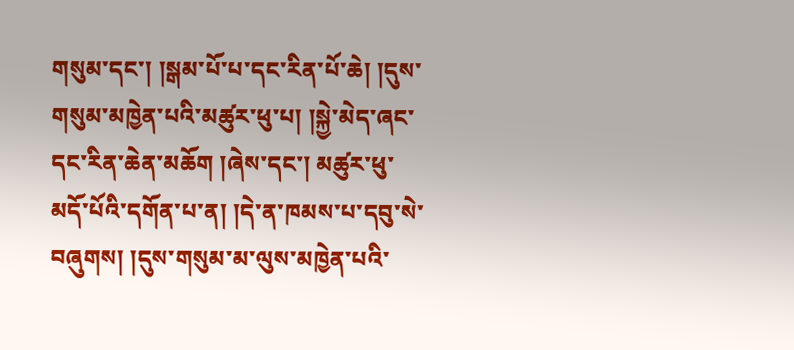གསུམ་དང་། །སྒམ་པོ་པ་དང་རིན་པོ་ཆེ། །དུས་གསུམ་མཁྱེན་པའི་མཚུར་ཕུ་པ། །སྐྱེ་མེད་ཞང་དང་རིན་ཆེན་མཆོག །ཞེས་དང་། མཚུར་ཕུ་མདོ་པོའི་དགོན་པ་ན། །དེ་ན་ཁམས་པ་དབུ་སེ་བཞུགས། །དུས་གསུམ་མ་ལུས་མཁྱེན་པའི་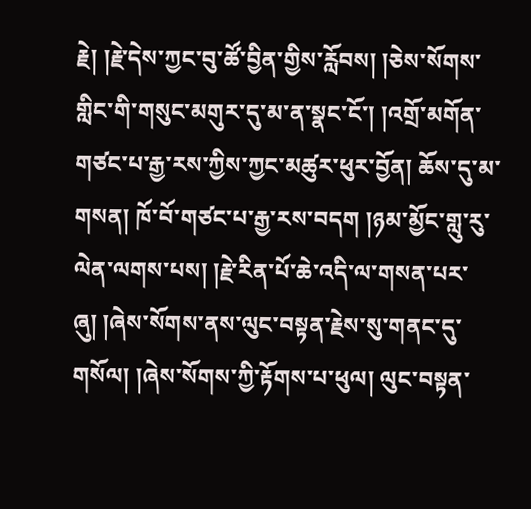རྗེ། །རྗེ་དེས་ཀྱང་བུ་ཚོ་བྱིན་གྱིས་རློབས། །ཅེས་སོགས་གླིང་གི་གསུང་མགུར་དུ་མ་ན་སྣང་ངོ་། །འགྲོ་མགོན་གཙང་པ་རྒྱ་རས་ཀྱིས་ཀྱང་མཚུར་ཕུར་བྱོན། ཆོས་དུ་མ་གསན། ཁོ་བོ་གཙང་པ་རྒྱ་རས་བདག །ཉམ་མྱོང་གླུ་རུ་ལེན་ལགས་པས། །རྗེ་རིན་པོ་ཆེ་འདི་ལ་གསན་པར་ཞུ། །ཞེས་སོགས་ནས་ལུང་བསྟན་རྗེས་སུ་གནང་དུ་གསོལ། །ཞེས་སོགས་ཀྱི་རྟོགས་པ་ཕུལ། ལུང་བསྟན་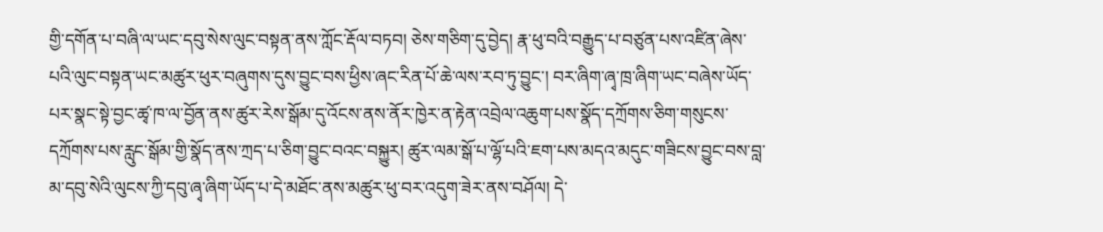གྱི་དགོན་པ་བཞི་ལ་ཡང་དབུ་སེས་ལུང་བསྟན་ནས་ཀློང་རྡོལ་བཏབ། ཅེས་གཅིག་དུ་བྱེད། རྣ་ཕུ་བའི་བརྒྱུད་པ་བཙུན་པས་འཛིན་ཞེས་པའི་ལུང་བསྟན་ཡང་མཚུར་ཕུར་བཞུགས་དུས་བྱུང་བས་ཕྱིས་ཞང་རིན་པོ་ཆེ་ལས་རབ་ཏུ་བྱུང་། བར་ཞིག་ཞྭ་ཁྲ་ཞིག་ཡང་བཞེས་ཡོད་པར་སྣང་སྟེ་བྱང་ཚྭ་ཁ་ལ་བྱོན་ནས་ཚུར་རེས་སྒོམ་དུ་འོངས་ནས་ནོར་ཁྱེར་ན་རྟེན་འབྲེལ་འཆུག་པས་སྣོད་དཀྲོགས་ཅིག་གསུངས་དཀྲོགས་པས་རླུང་སྒོམ་གྱི་སྣོད་ནས་ཀྲད་པ་ཅིག་བྱུང་བའང་བསྐྱུར། ཚུར་ལམ་སྒོ་པ་ལྷོ་པའི་ཇག་པས་མདའ་མདུང་གཟིངས་བྱུང་བས་བླ་མ་དབུ་སེའི་ལུངས་ཀྱི་དབུ་ཞྭ་ཞིག་ཡོད་པ་དེ་མཐོང་ནས་མཚུར་ཕུ་བར་འདུག་ཟེར་ནས་བཤོལ། དེ་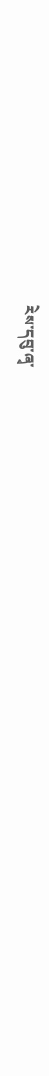རེས་དབུ་ཞྭ་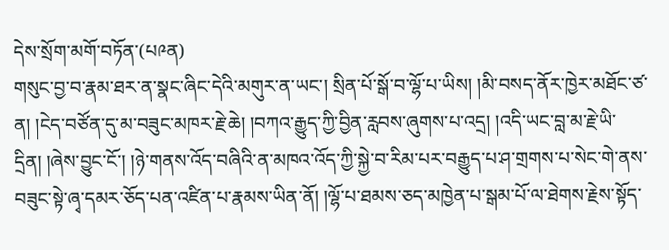དེས་སྲོག་མགོ་བཏོན་(པ༩ན)
གསུང་བྱ་བ་རྣམ་ཐར་ན་སྣང་ཞིང་དེའི་མགུར་ན་ཡང་། སྲིན་པོ་སྒོ་བ་ལྷོ་པ་ཡིས། །མི་བསད་ནོར་ཁྱེར་མཐོང་ཙ་ན། །ངེད་བཙོན་དུ་མ་བཟུང་མཁར་རྗེ་ཆེ། །བཀའ་རྒྱུད་ཀྱི་བྱིན་རླབས་ཞུགས་པ་འདྲ། །འདི་ཡང་བླ་མ་རྗེ་ཡི་དྲིན། །ཞེས་བྱུང་ངོ་། །ཉེ་གནས་འོད་བཞིའི་ན་མཁའ་འོད་ཀྱི་སྐྱེ་བ་རིམ་པར་བརྒྱུད་པ་ཤ་གྲགས་པ་སེང་གེ་ནས་བཟུང་སྟེ་ཞྭ་དམར་ཅོད་པན་འཛིན་པ་རྣམས་ཡིན་ནོ། །ལྷོ་པ་ཐམས་ཅད་མཁྱེན་པ་སྒམ་པོ་ལ་ཐེགས་རྗེས་སྟོད་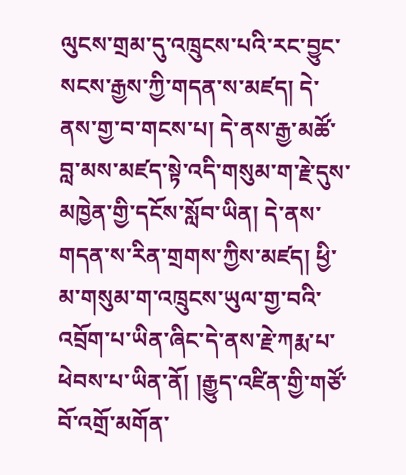ལུངས་གྲམ་དུ་འཁྲུངས་པའི་རང་བྱུང་སངས་རྒྱས་ཀྱི་གདན་ས་མཛད། དེ་ནས་གྱ་བ་གངས་པ། དེ་ནས་རྒྱ་མཚོ་བླ་མས་མཛད་སྟེ་འདི་གསུམ་ག་རྗེ་དུས་མཁྱེན་གྱི་དངོས་སློབ་ཡིན། དེ་ནས་གདན་ས་རིན་གྲགས་ཀྱིས་མཛད། ཕྱི་མ་གསུམ་ག་འཁྲུངས་ཡུལ་གྱ་བའི་འབྲོག་པ་ཡིན་ཞིང་དེ་ནས་རྗེ་ཀརྨ་པ་ཕེབས་པ་ཡིན་ནོ། །རྒྱུད་འཛིན་གྱི་གཙོ་བོ་འགྲོ་མགོན་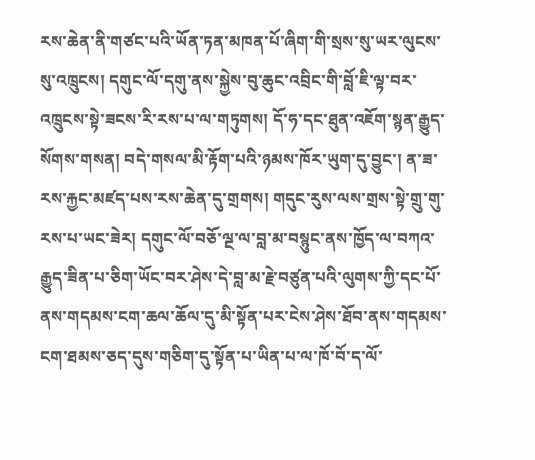རས་ཆེན་ནི་གཙང་པའི་ཡོན་ཏན་མཁན་པོ་ཞིག་གི་སྲས་སུ་ཡར་ལུངས་སུ་འཁྲུངས། དགུང་ལོ་དགུ་ནས་སྐྱེས་བུ་ཆུང་འབྲིང་གི་བློ་ཇི་ལྟ་བར་འཁྲུངས་སྟེ་ཟངས་རི་རས་པ་ལ་གཏུགས། དོ་ཧ་དང་ཐུན་འཇོག་སྙན་རྒྱུད་སོགས་གསན། བདེ་གསལ་མི་རྟོག་པའི་ཉམས་ཁོར་ཡུག་དུ་བྱུང་། ན་ཟ་རས་རྐྱང་མཛད་པས་རས་ཆེན་དུ་གྲགས། གདུང་རུས་ལས་གྲས་སྟེ་གྲུ་གུ་རས་པ་ཡང་ཟེར། དགུང་ལོ་བཅོ་ལྔ་ལ་བླ་མ་བསྙུང་ནས་ཁྱོད་ལ་བཀའ་རྒྱུད་ཟིན་པ་ཅིག་ཡོང་བར་ཤེས་དེ་བླ་མ་རྗེ་བཙུན་པའི་ལུགས་ཀྱི་དང་པོ་ནས་གདམས་ངག་ཆལ་ཆོལ་དུ་མི་སྟོན་པར་ངེས་ཤེས་ཐོབ་ནས་གདམས་ངག་ཐམས་ཅད་དུས་གཅིག་དུ་སྟོན་པ་ཡིན་པ་ལ་ཁོ་བོ་ད་ལོ་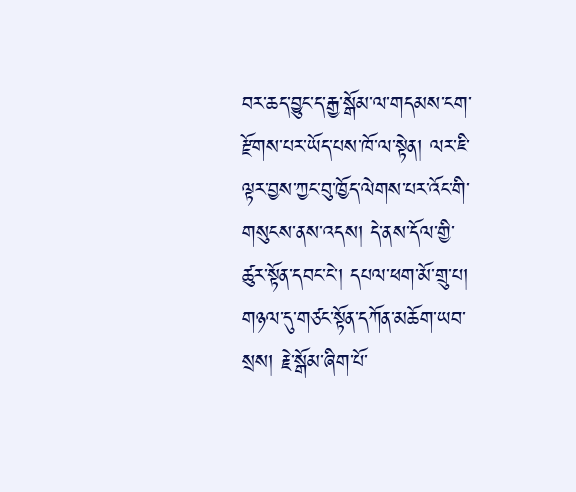བར་ཆད་བྱུང་ད་རྒྱ་སྒོམ་ལ་གདམས་ངག་རྫོགས་པར་ཡོད་པས་ཁོ་ལ་སྟེན། ལར་ཇི་ལྟར་བྱས་ཀྱང་བུ་ཁྱོད་ལེགས་པར་འོང་གི་གསུངས་ནས་འདས། དེ་ནས་དོལ་གྱི་ཚུར་སྟོན་དབང་ངེ་། དཔལ་ཕག་མོ་གྲུ་པ། གཉལ་དུ་གཙང་སྟོན་དཀོན་མཆོག་ཡབ་སྲས། རྗེ་སྒོམ་ཞིག་པོ་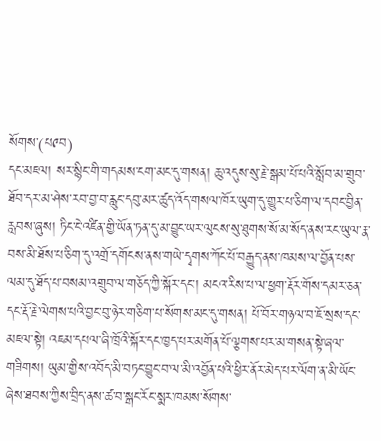སོགས་(པ༩བ)
དང་མཇལ། སར་སྙིང་གི་གདམས་ངག་མང་དུ་གསན། ཆུ་འདུས་སུ་རྗེ་སྒམ་པོ་པའི་སློབ་མ་གྲུབ་ཐོབ་དར་མ་ཤེས་རབ་བྱ་བ་རླུང་དབུ་མར་ཚུད་འོད་གསལ་ཁོར་ཡུག་དུ་གྱུར་པ་ཅིག་ལ་དབང་བྱིན་རླབས་ཞུས། ཏིང་ངེ་འཛིན་གྱི་ཡོན་ཏན་དུ་མ་བྱུང་ཡར་ལུངས་སུ་ཐུགས་སོ་མ་སོད་ནས་རང་ཡུལ་རྣ་བས་མི་ཐོས་པ་ཅིག་དུ་འགྲོ་དགོངས་ནས་གཡེ་དྭགས་ཀོང་པོ་བརྒྱུད་ནས་ཁམས་ལ་བྱོན་པས་ལམ་དུ་ཐོད་པ་བསམ་འགྲུབ་ལ་གཅོད་ཀྱི་སྐོར་དང་། མངའ་རིས་པ་ལ་ཕྱག་རྡོར་གོས་དམར་ཅན་དང་རྡོ་རྗེ་ལེགས་པའི་བྱང་བུ་ཉེར་གཅིག་པ་སོགས་མང་དུ་གསན། པོ་བོར་གཉལ་བ་ཇོ་སྲས་དང་མཇལ་སྟེ། འཇམ་དཔལ་ཞི་ཁྲོའི་སྐོར་དང་ཁྱད་པར་མགོན་པོ་ལྕགས་པར་མ་གསན་སྟེ་ཞལ་གཟིགས། ཡུམ་གྱིས་འབོད་མི་བཏང་བྱུང་བ་ལ་མི་འབྱོན་པའི་ཕྱིར་ནོར་མེད་པར་ལོག་ན་མི་ཡོང་ཞེས་ཐབས་ཀྱིས་བྲིད་ནས་ཚ་བ་སྒང་རོང་སྨར་ཁམས་སོགས་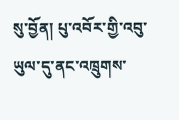སུ་བྱོན། པུ་འབོར་གྱི་འབུ་ཡུལ་དུ་ནང་འཁྲུགས་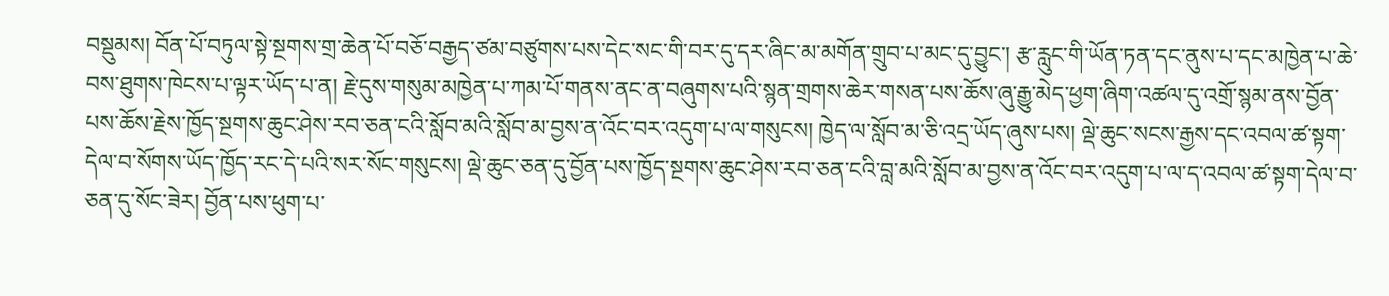བསྡུམས། བོན་པོ་བཏུལ་སྟེ་སྔགས་གྲ་ཆེན་པོ་བཅོ་བརྒྱད་ཙམ་བཙུགས་པས་དེང་སང་གི་བར་དུ་དར་ཞིང་མ་མགོན་གྲུབ་པ་མང་དུ་བྱུང་། རྩ་རླུང་གི་ཡོན་ཏན་དང་ནུས་པ་དང་མཁྱེན་པ་ཆེ་བས་ཐུགས་ཁེངས་པ་ལྟར་ཡོད་པ་ན། རྗེ་དུས་གསུམ་མཁྱེན་པ་ཀམ་པོ་གནས་ནང་ན་བཞུགས་པའི་སྙན་གྲགས་ཆེར་གསན་པས་ཆོས་ཞུ་རྒྱུ་མེད་ཕྱག་ཞིག་འཚལ་དུ་འགྲོ་སྙམ་ནས་བྱོན་པས་ཆོས་རྗེས་ཁྱོད་སྔགས་ཆུང་ཤེས་རབ་ཅན་ངའི་སློབ་མའི་སློབ་མ་བྱས་ན་འོང་བར་འདུག་པ་ལ་གསུངས། ཁྱེད་ལ་སློབ་མ་ཅི་འདྲ་ཡོད་ཞུས་པས། ལྡེ་ཆུང་སངས་རྒྱས་དང་འབལ་ཚ་སྟག་དེལ་བ་སོགས་ཡོད་ཁྱོད་རང་དེ་པའི་སར་སོང་གསུངས། ལྡེ་ཆུང་ཅན་དུ་བྱོན་པས་ཁྱོད་སྔགས་ཆུང་ཤེས་རབ་ཅན་ངའི་བླ་མའི་སློབ་མ་བྱས་ན་འོང་བར་འདུག་པ་ལ་ད་འབལ་ཚ་སྟག་དེལ་བ་ཅན་དུ་སོང་ཟེར། བྱོན་པས་ཕུག་པ་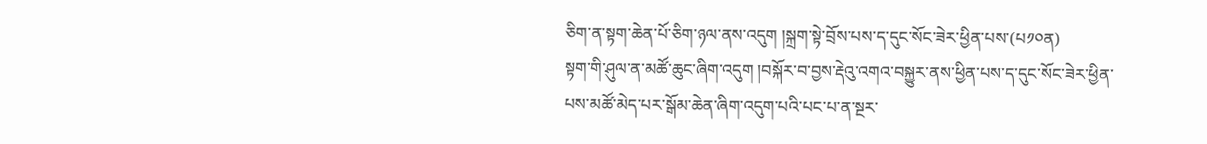ཅིག་ན་སྟག་ཆེན་པོ་ཅིག་ཉལ་ནས་འདུག །སྐྲག་སྟེ་བྲོས་པས་ད་དུང་སོང་ཟེར་ཕྱིན་པས་(པ༡༠ན)
སྟག་གི་ཤུལ་ན་མཚོ་ཆུང་ཞིག་འདུག །བསྐོར་བ་བྱས་རྡེའུ་འགའ་བསྐྱུར་ནས་ཕྱིན་པས་ད་དུང་སོང་ཟེར་ཕྱིན་པས་མཚོ་མེད་པར་སྒོམ་ཆེན་ཞིག་འདུག་པའི་པང་པ་ན་སྔར་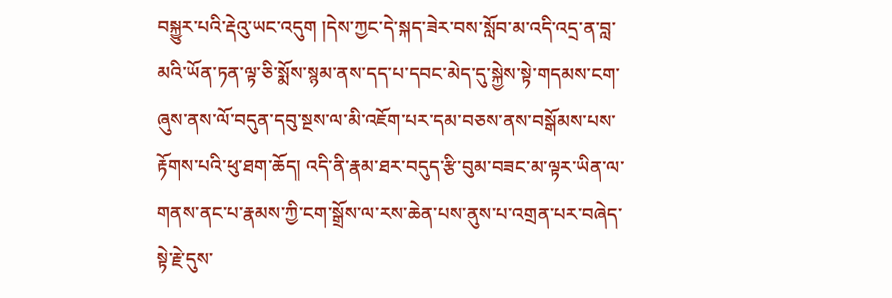བསྐྱུར་པའི་རྡེའུ་ཡང་འདུག །དེས་ཀྱང་དེ་སྐད་ཟེར་བས་སློབ་མ་འདི་འདྲ་ན་བླ་མའི་ཡོན་ཏན་ལྟ་ཅི་སྨོས་སྙམ་ནས་དད་པ་དབང་མེད་དུ་སྐྱེས་སྟེ་གདམས་ངག་ཞུས་ནས་ལོ་བདུན་དབུ་སྔས་ལ་མི་འཇོག་པར་དམ་བཅས་ནས་བསྒོམས་པས་རྟོགས་པའི་ཕུ་ཐག་ཆོད། འདི་ནི་རྣམ་ཐར་བདུད་རྩི་བུམ་བཟང་མ་ལྟར་ཡིན་ལ་གནས་ནང་པ་རྣམས་ཀྱི་ངག་སྒྲོས་ལ་རས་ཆེན་པས་ནུས་པ་འགྲན་པར་བཞེད་སྟེ་རྗེ་དུས་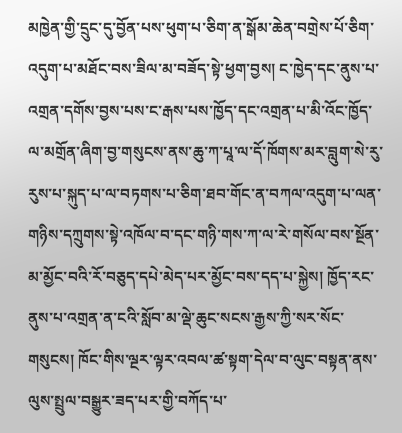མཁྱེན་གྱི་དྲུང་དུ་བྱོན་པས་ཕུག་པ་ཅིག་ན་སྒོམ་ཆེན་བགྲེས་པོ་ཅིག་འདུག་པ་མཐོང་བས་ཟིལ་མ་བཟོད་སྟེ་ཕྱག་བྱས། ང་ཁྱེད་དང་ནུས་པ་འགྲན་དགོས་བྱས་པས་ང་རྒས་པས་ཁྱོད་དང་འགྲན་པ་མི་འོང་ཁྱོད་ལ་མགྲོན་ཞིག་བྱ་གསུངས་ནས་ཆུ་ཀ་པཱ་ལ་དོ་ཁོགས་མར་བླུག་སེ་རུ་རུས་པ་སྐུད་པ་ལ་བཏགས་པ་ཅིག་ཐབ་གོང་ན་བཀལ་འདུག་པ་ལན་གཉིས་དཀྲུགས་སྟེ་འཁོལ་བ་དང་གཉི་གས་ཀ་ལ་རེ་གསོལ་བས་སྔོན་མ་མྱོང་བའི་རོ་བཅུད་དཔེ་མེད་པར་མྱོང་བས་དད་པ་སྐྱེས། ཁྱོད་རང་ནུས་པ་འགྲན་ན་ངའི་སློབ་མ་ལྡེ་ཆུང་སངས་རྒྱས་ཀྱི་སར་སོང་གསུངས། ཁོང་གིས་ལྔར་ལྟར་འབལ་ཚ་སྟག་དེལ་བ་ལུང་བསྟན་ནས་ལུས་སྤྲུལ་བསྒྱུར་ཟད་པར་གྱི་བཀོད་པ་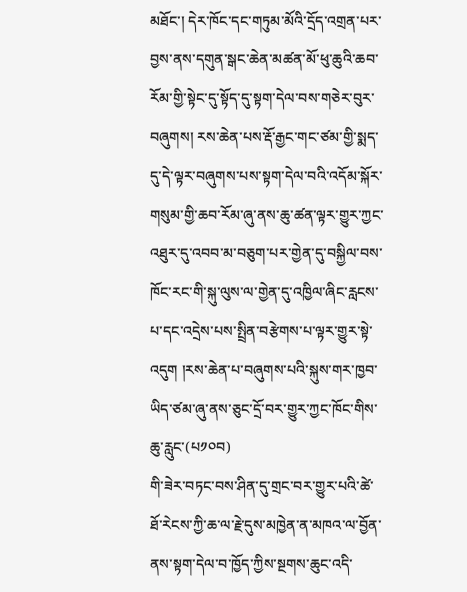མཐོང་། དེར་ཁོང་དང་གཏུམ་མོའི་དྲོད་འགྲན་པར་བྱས་ནས་དགུན་སྒང་ཆེན་མཚན་མོ་ཕུ་ཆུའི་ཆབ་རོམ་གྱི་སྟེང་དུ་སྟོད་དུ་སྟག་དེལ་བས་གཅེར་བུར་བཞུགས། རས་ཆེན་པས་རྡོ་རྒྱང་གང་ཙམ་གྱི་སྨད་དུ་དེ་ལྟར་བཞུགས་པས་སྟག་དེལ་བའི་འདོམ་སྐོར་གསུམ་གྱི་ཆབ་རོམ་ཞུ་ནས་ཆུ་ཚན་ལྟར་གྱུར་ཀྱང་འཐུར་དུ་འབབ་མ་བཅུག་པར་གྱེན་དུ་བསྐྱིལ་བས་ཁོང་རང་གི་སྐུ་ལུས་ལ་གྱེན་དུ་འཁྱིལ་ཞིང་རླངས་པ་དང་འདྲེས་པས་སྤྲིན་བརྩེགས་པ་ལྟར་གྱུར་སྟེ་འདུག །རས་ཆེན་པ་བཞུགས་པའི་སྐུས་གར་ཁྱབ་ཡིད་ཙམ་ཞུ་ནས་ཅུང་དྲོ་བར་གྱུར་ཀྱང་ཁོང་གིས་ཆུ་རླུང་(པ༡༠བ)
གི་ཟེར་བཏང་བས་ཤིན་དུ་གྲང་བར་གྱུར་པའི་ཚེ་ཐོ་རེངས་ཀྱི་ཆ་ལ་རྗེ་དུས་མཁྱེན་ན་མཁའ་ལ་བྱོན་ནས་སྟག་དེལ་བ་ཁྱོད་ཀྱིས་སྔགས་ཆུང་འདི་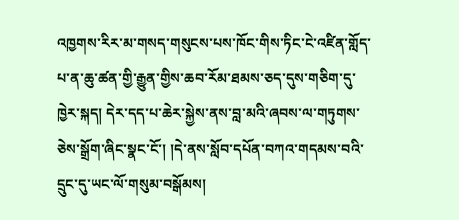འཁྱགས་རིར་མ་གསད་གསུངས་པས་ཁོང་གིས་ཏིང་ངེ་འཛིན་གློད་པ་ན་ཆུ་ཚན་གྱི་རྒྱུན་གྱིས་ཆབ་རོམ་ཐམས་ཅད་དུས་གཅིག་དུ་ཁྱེར་སྐད། དེར་དད་པ་ཆེར་སྐྱེས་ནས་བླ་མའི་ཞབས་ལ་གཏུགས་ཅེས་སྒྲོག་ཞིང་སྣང་ངོ་། །དེ་ནས་སློབ་དཔོན་བཀའ་གདམས་བའི་དྲུང་དུ་ཡང་ལོ་གསུམ་བསྒོམས།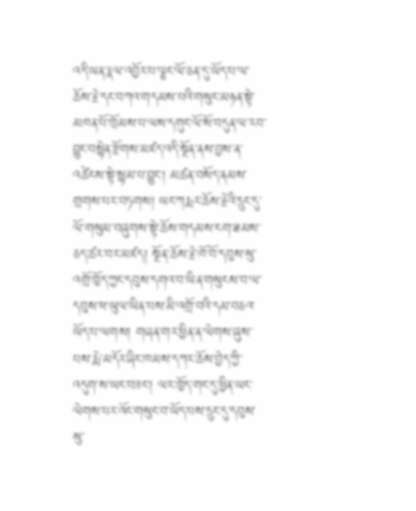འདི་ཡན་རྣལ་འབྱོར་པ་ལྕང་ལོ་ཅན་དུ་ཡོད་པ་ལ་ཆོས་རྗེ་དང་བཀའ་གདམས་པའི་གསུང་མཉན་སྟེ་མཁན་པོ་ཁྲོམས་པ་ལས་དགུང་ལོ་སོ་བདུན་ལ་རབ་བྱུང་བསྙེན་རྫོགས་མཛད་འདི་སྔོན་ནས་བྱས་ན་འཚེངས་སྟེ་སྙམ་པ་བྱུང་། མཚན་བསོད་ནམས་གྲགས་པར་བཏགས། ཡང་ཀརྨར་ཆོས་རྗེའི་དྲུང་དུ་ལོ་གསུམ་བཞུགས་སྟེ་ཆོས་གདམས་ངག་ཐམས་ཅད་ཚར་བར་མཛད། སྔོན་ཆོས་རྗེ་ཁོ་བོ་དབུས་སུ་འགྲོ་ཁྱོད་ཀྱང་དབུས་དགའ་བ་ཡིན་གསུངས་བ་ལ་དབུས་ཕ་ཡུལ་ཡིན་པས་མི་འགྲོ་བའི་དམ་བཅའ་ཡོད་པ་ལགས། གཞན་གར་ཕྱིན་ན་ལེགས་ཞུས་པས་རྨེ་མདོར་ཞིང་ཁམས་དཀར་ཆོས་བྱེད་ཀྱི་འདུག་ས་ཡང་བཟང་། ལར་ཁྱོད་གང་དུ་ཕྱིན་ཡང་ལེགས་པར་འོང་གསུང་བ་ཡོད་པས་དྲུང་དུ་དབུས་སུ་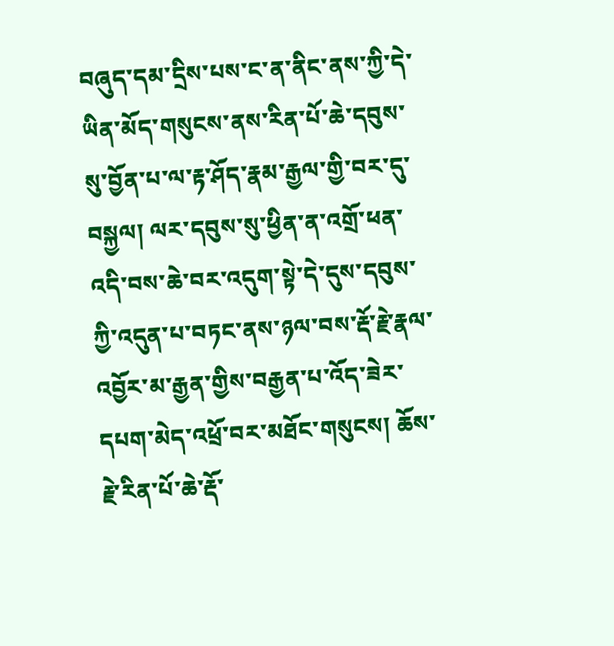བཞུད་དམ་དྲིས་པས་ང་ན་ནིང་ནས་ཀྱི་དེ་ཡིན་མོད་གསུངས་ནས་རིན་པོ་ཆེ་དབུས་སུ་བྱོན་པ་ལ་རྟ་ཤོད་རྣམ་རྒྱལ་གྱི་བར་དུ་བསྐྱལ། ལར་དབུས་སུ་ཕྱིན་ན་འགྲོ་ཕན་འདི་བས་ཆེ་བར་འདུག་སྟེ་དེ་དུས་དབུས་ཀྱི་འདུན་པ་བཏང་ནས་ཉལ་བས་རྡོ་རྗེ་རྣལ་འབྱོར་མ་རྒྱན་གྱིས་བརྒྱན་པ་འོད་ཟེར་དཔག་མེད་འཕྲོ་བར་མཐོང་གསུངས། ཆོས་རྗེ་རིན་པོ་ཆེ་རྡོ་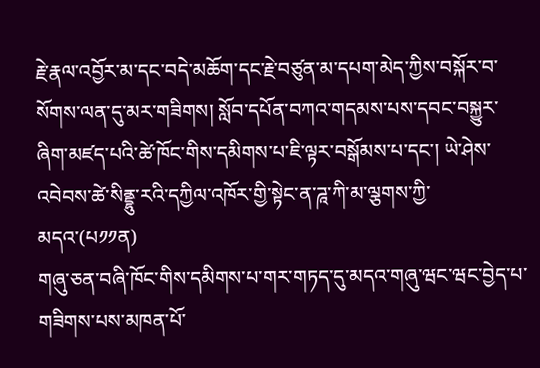རྗེ་རྣལ་འབྱོར་མ་དང་བདེ་མཆོག་དང་རྗེ་བཙུན་མ་དཔག་མེད་ཀྱིས་བསྐོར་བ་སོགས་ལན་དུ་མར་གཟིགས། སློབ་དཔོན་བཀའ་གདམས་པས་དབང་བསྐྱུར་ཞིག་མཛད་པའི་ཚེ་ཁོང་གིས་དམིགས་པ་ཇི་ལྟར་བསྒོམས་པ་དང་། ཡེ་ཤེས་འབེབས་ཚེ་སིནྡྷུ་རའི་དཀྱིལ་འཁོར་གྱི་སྟེང་ན་ཌཱ་ཀི་མ་ལྕགས་ཀྱི་མདའ་(པ༡༡ན)
གཞུ་ཅན་བཞི་ཁོང་གིས་དམིགས་པ་གར་གཏད་དུ་མདའ་གཞུ་ཝང་ཝང་བྱེད་པ་གཟིགས་པས་མཁན་པོ་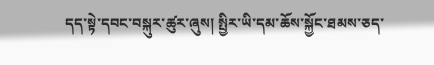དད་སྟེ་དབང་བསྐུར་ཚུར་ཞུས། སྤྱིར་ཡི་དམ་ཆོས་སྐྱོང་ཐམས་ཅད་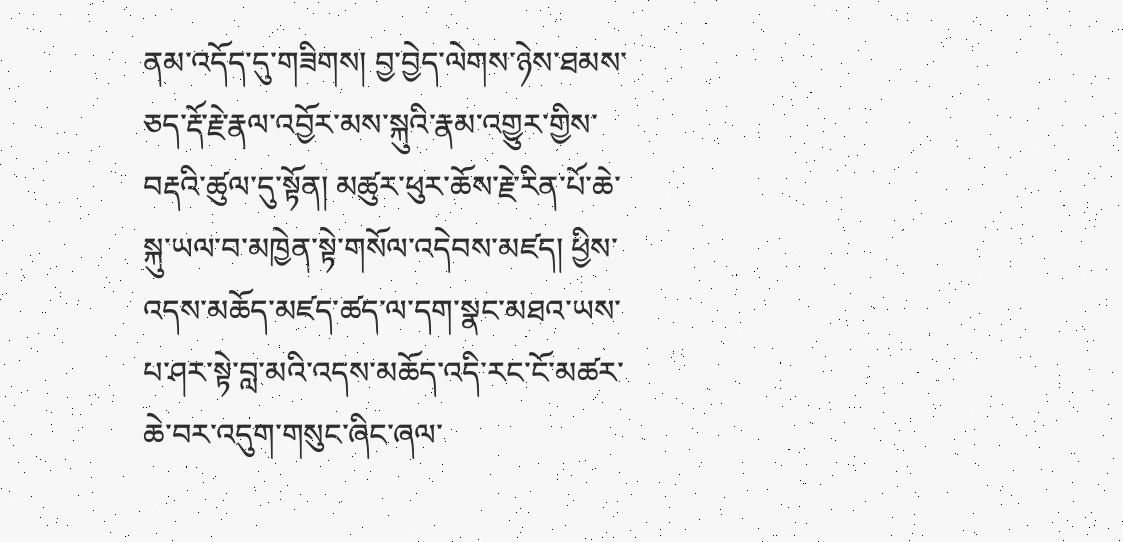ནམ་འདོད་དུ་གཟིགས། བྱ་བྱེད་ལེགས་ཉེས་ཐམས་ཅད་རྡོ་རྗེ་རྣལ་འབྱོར་མས་སྐུའི་རྣམ་འགྱུར་གྱིས་བརྡའི་ཚུལ་དུ་སྟོན། མཚུར་ཕུར་ཆོས་རྗེ་རིན་པོ་ཆེ་སྐུ་ཡལ་བ་མཁྱེན་སྟེ་གསོལ་འདེབས་མཛད། ཕྱིས་འདས་མཆོད་མཛད་ཚད་ལ་དག་སྣང་མཐའ་ཡས་པ་ཤར་སྟེ་བླ་མའི་འདས་མཆོད་འདི་རང་ངོ་མཚར་ཆེ་བར་འདུག་གསུང་ཞིང་ཞལ་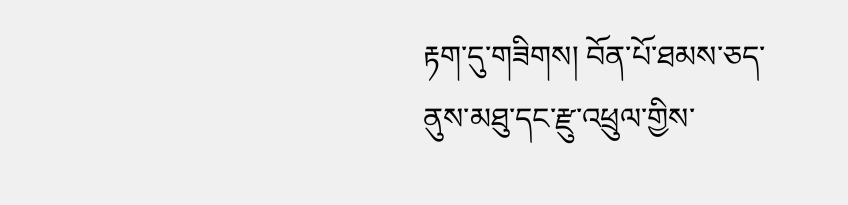རྟག་དུ་གཟིགས། བོན་པོ་ཐམས་ཅད་ནུས་མཐུ་དང་རྫུ་འཕྲུལ་གྱིས་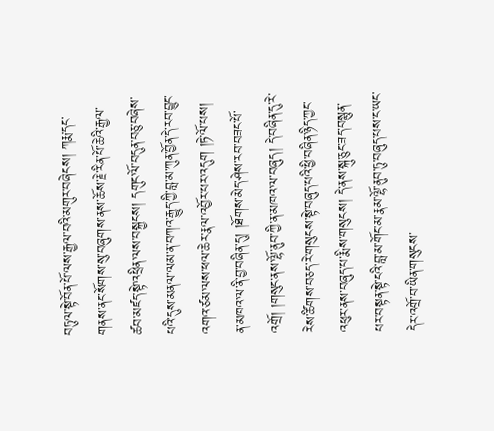བཏུལ་སྟེ་བོན་པོ་ལས་རྒྱལ་བའི་མགུར་བཞེངས། ཀརྨ་དང་གནས་ནང་སོགས་སུ་བཞུགས་ནས་ཆོས་རྗེ་རིན་པོ་ཆེའི་རྒྱལ་ཚབ་མཛད་སྟེ་འཕྲིན་ལས་བསྐྱངས། དགུང་ལོ་བདུན་བཅུ་བཞེས་པའི་དུས་མནལ་ལམ་ན་བཀའ་རྒྱུད་ཀྱི་བླ་མ་ཀུན་བྱོན་དེ་རབ་བྱུང་འགའ་ཙམ་ལས་ཕལ་ཆེར་རྣལ་འབྱོར་པར་འདུག །ཏེ་ལོ་པས། ན་མཁའ་ལ་ནི་བྱ་བཞིན་དུ། །ཐོགས་མེད་ཤེས་རབ་བཟང་པོ་འགྲོ། །གསུང་ནས་ལྷོ་ནུབ་ཀྱི་ན་མཁའ་ལ་བཞུད། དེ་བཞིན་དུ་རེ་རེས་ཚིགས་བཅད་རེ་གསུངས་སྟེ་བཞུད་པའི་ཕྱི་བཞིན་ཉིད་ཀྱང་འཕུར་ནས་བཞུད་པ་རྨིས་གསུངས། དེ་ནས་སྐུ་ཅུང་ཟད་བསྙུན་པར་བསྟན་སྟེ་ངའི་བླ་མ་གོང་མ་རྣམ་ལྷོ་ནུབ་ཏུ་བཞུད་པས་ང་ཡང་དེར་འགྲོ་བ་ཡིན་གསུངས་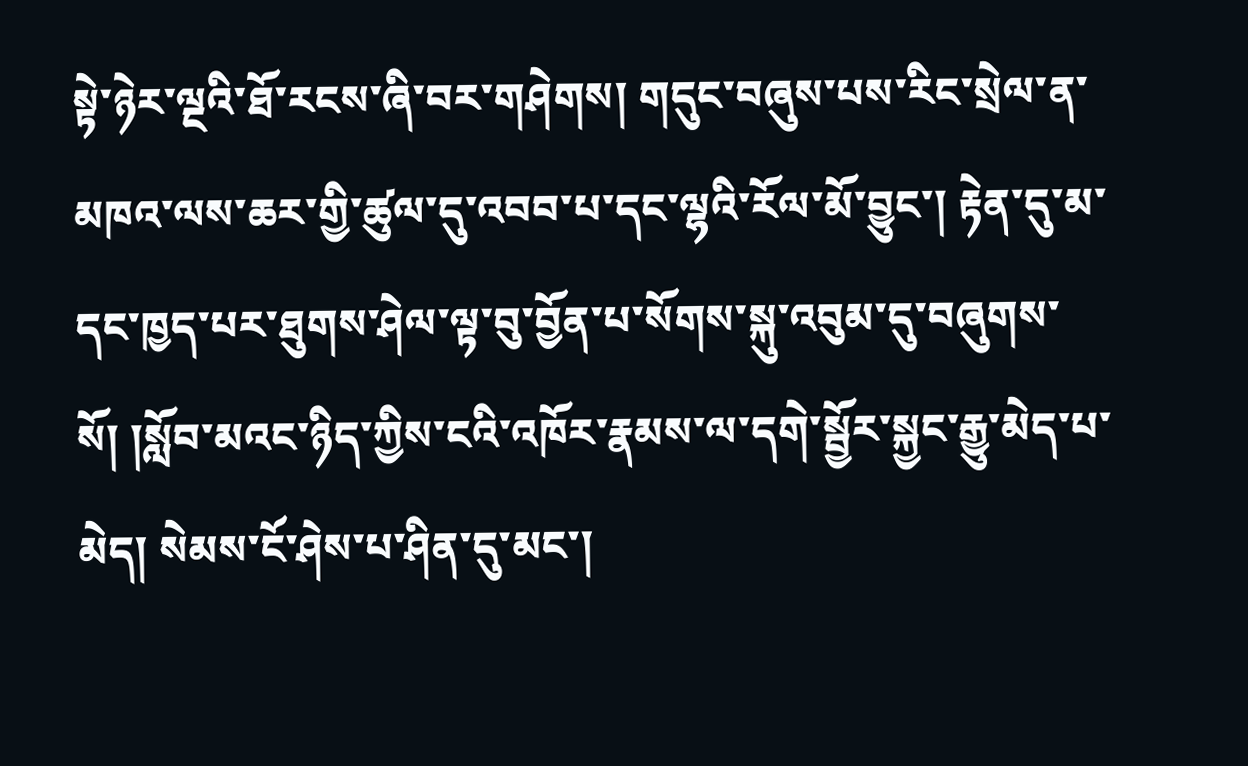སྟེ་ཉེར་ལྔའི་ཐོ་རངས་ཞི་བར་གཤེགས། གདུང་བཞུས་པས་རིང་སྲེལ་ན་མཁའ་ལས་ཆར་གྱི་ཚུལ་དུ་འབབ་པ་དང་ལྷའི་རོལ་མོ་བྱུང་། རྟེན་དུ་མ་དང་ཁྱད་པར་ཐུགས་ཤེལ་ལྟ་བུ་བྱོན་པ་སོགས་སྐུ་འབུམ་དུ་བཞུགས་སོ། །སློབ་མའང་ཉིད་ཀྱིས་ངའི་འཁོར་རྣམས་ལ་དགེ་སྦྱོར་སྐྱང་རྒྱུ་མེད་པ་མེད། སེམས་ངོ་ཤེས་པ་ཤིན་དུ་མང་།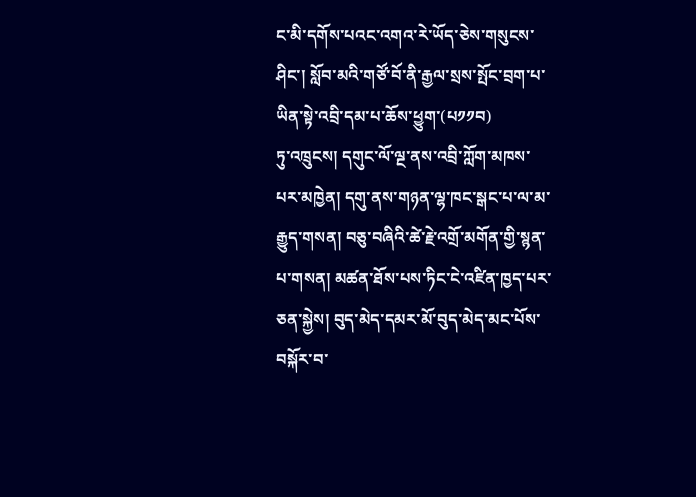ང་མི་དགོས་པའང་འགའ་རེ་ཡོད་ཅེས་གསུངས་ཤིང་། སློབ་མའི་གཙོ་བོ་ནི་རྒྱལ་སྲས་སྤོང་བྲག་པ་ཡིན་སྟེ་འབྲི་དམ་པ་ཆོས་ཕྱུག་(པ༡༡བ)
ཏུ་འཁྲུངས། དགུང་ལོ་ལྔ་ནས་འབྲི་ཀློག་མཁས་པར་མཁྱེན། དགུ་ནས་གཉན་ལྷ་ཁང་སྒང་པ་ལ་མ་རྒྱུད་གསན། བཅུ་བཞིའི་ཚེ་རྗེ་འགྲོ་མགོན་གྱི་སྙན་པ་གསན། མཚན་ཐོས་པས་ཏིང་ངེ་འཛིན་ཁྱད་པར་ཅན་སྐྱེས། བུད་མེད་དམར་མོ་བུད་མེད་མང་པོས་བསྐོར་བ་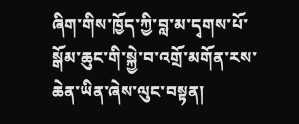ཞིག་གིས་ཁྱོད་ཀྱི་བླ་མ་དྭགས་པོ་སྒོམ་ཆུང་གི་སྐྱེ་བ་འགྲོ་མགོན་རས་ཆེན་ཡིན་ཞེས་ལུང་བསྟན།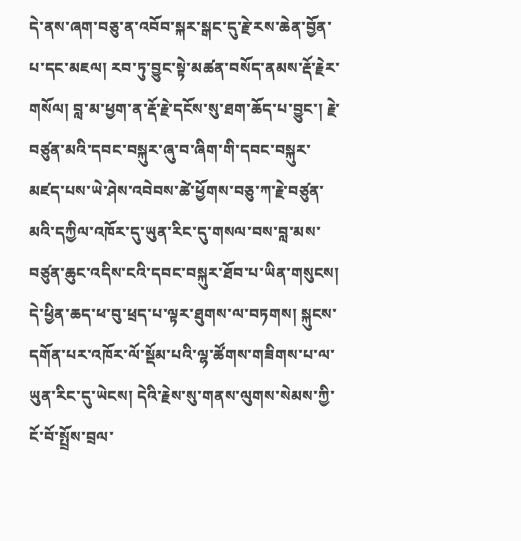དེ་ནས་ཞག་བཅུ་ན་འབོབ་སྐར་སྒང་དུ་རྗེ་རས་ཆེན་བྱོན་པ་དང་མཇལ། རབ་ཏུ་བྱུང་སྟེ་མཚན་བསོད་ནམས་རྡོ་རྗེར་གསོལ། བླ་མ་ཕྱག་ན་རྡོ་རྗེ་དངོས་སུ་ཐག་ཆོད་པ་བྱུང་། རྗེ་བཙུན་མའི་དབང་བསྐུར་ཞུ་བ་ཞིག་གི་དབང་བསྐུར་མཛད་པས་ཡེ་ཤེས་འབེབས་ཚེ་ཕྱོགས་བཅུ་ཀ་རྗེ་བཙུན་མའི་དཀྱིལ་འཁོར་དུ་ཡུན་རིང་དུ་གསལ་བས་བླ་མས་བཙུན་ཆུང་འདིས་ངའི་དབང་བསྐུར་ཐོབ་པ་ཡིན་གསུངས། དེ་ཕྱིན་ཆད་ཕ་བུ་ཕྲད་པ་ལྟར་ཐུགས་ལ་བཏགས། སྐུངས་དགོན་པར་འཁོར་ལོ་སྡོམ་པའི་ལྷ་ཚོགས་གཟིགས་པ་ལ་ཡུན་རིང་དུ་ཡེངས། དེའི་རྗེས་སུ་གནས་ལུགས་སེམས་ཀྱི་ངོ་བོ་སྤྲོས་བྲལ་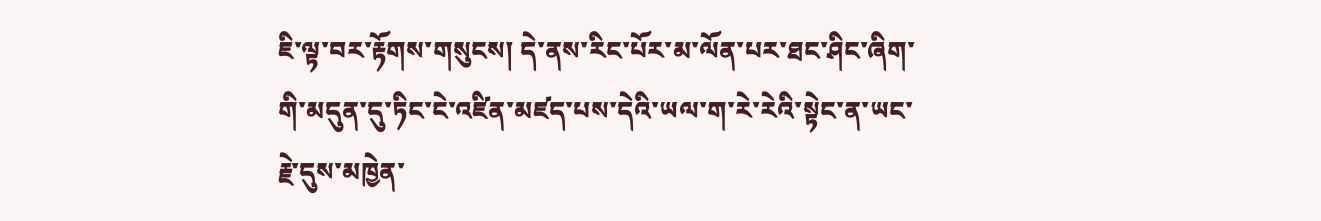ཇི་ལྟ་བར་རྟོགས་གསུངས། དེ་ནས་རིང་པོར་མ་ལོན་པར་ཐང་ཤིང་ཞིག་གི་མདུན་དུ་ཏིང་ངེ་འཛིན་མཛད་པས་དེའི་ཡལ་ག་རེ་རེའི་སྟེང་ན་ཡང་རྗེ་དུས་མཁྱེན་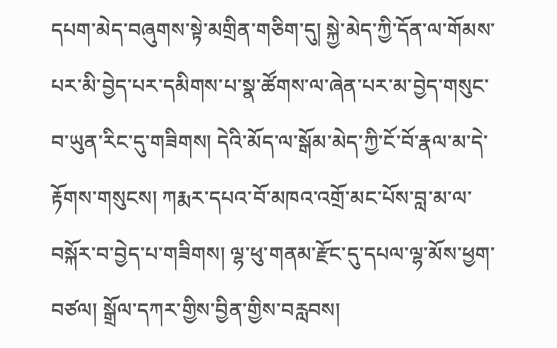དཔག་མེད་བཞུགས་སྟེ་མགྲིན་གཅིག་དུ། སྐྱེ་མེད་ཀྱི་དོན་ལ་གོམས་པར་མི་བྱེད་པར་དམིགས་པ་སྣ་ཚོགས་ལ་ཞེན་པར་མ་བྱེད་གསུང་བ་ཡུན་རིང་དུ་གཟིགས། དེའི་མོད་ལ་སྒོམ་མེད་ཀྱི་ངོ་བོ་རྣལ་མ་དེ་རྟོགས་གསུངས། ཀརྨར་དཔའ་བོ་མཁའ་འགྲོ་མང་པོས་བླ་མ་ལ་བསྐོར་བ་བྱེད་པ་གཟིགས། ལྷ་ཕུ་གནམ་རྫོང་དུ་དཔལ་ལྷ་མོས་ཕྱག་བཙལ། སྒྲོལ་དཀར་གྱིས་བྱིན་གྱིས་བརླབས།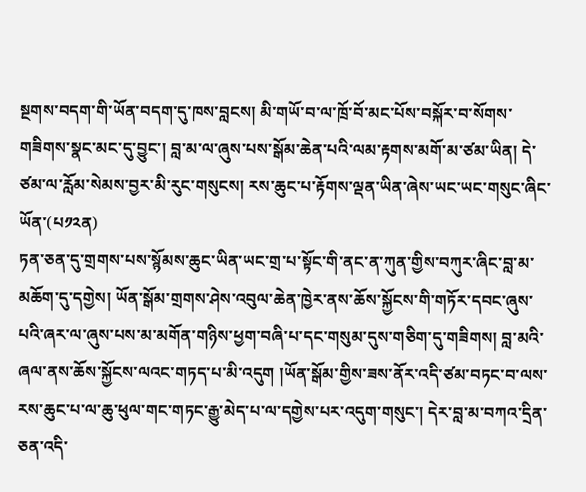སྔགས་བདག་གི་ཡོན་བདག་དུ་ཁས་བླངས། མི་གཡོ་བ་ལ་ཁྲོ་བོ་མང་པོས་བསྐོར་བ་སོགས་གཟིགས་སྣང་མང་དུ་བྱུང་། བླ་མ་ལ་ཞུས་པས་སྒོམ་ཆེན་པའི་ལམ་རྟགས་མགོ་མ་ཙམ་ཡིན། དེ་ཙམ་ལ་རློམ་སེམས་བྱར་མི་རུང་གསུངས། རས་ཆུང་པ་རྟོགས་ལྡན་ཡིན་ཞེས་ཡང་ཡང་གསུང་ཞིང་ཡོན་(པ༡༢ན)
ཏན་ཅན་དུ་གྲགས་པས་སྙོམས་ཆུང་ཡིན་ཡང་གྲ་པ་སྟོང་གི་ནང་ན་ཀུན་གྱིས་བཀུར་ཞིང་བླ་མ་མཆོག་དུ་དགྱེས། ཡོན་སྒོམ་གྲགས་ཤེས་འབུལ་ཆེན་ཁྱེར་ནས་ཆོས་སྐྱོངས་གི་གཏོར་དབང་ཞུས་པའི་ཞར་ལ་ཞུས་པས་མ་མགོན་གཉིས་ཕྱག་བཞི་པ་དང་གསུམ་དུས་གཅིག་དུ་གཟིགས། བླ་མའི་ཞལ་ནས་ཆོས་སྐྱོངས་ལའང་གཏད་པ་མི་འདུག །ཡོན་སྒོམ་གྱིས་ཟས་ནོར་འདི་ཙམ་བཏང་བ་ལས་རས་ཆུང་པ་ལ་ཆུ་ཕུལ་གང་གཏང་རྒྱུ་མེད་པ་ལ་དགྱེས་པར་འདུག་གསུང་། དེར་བླ་མ་བཀའ་དྲིན་ཅན་འདི་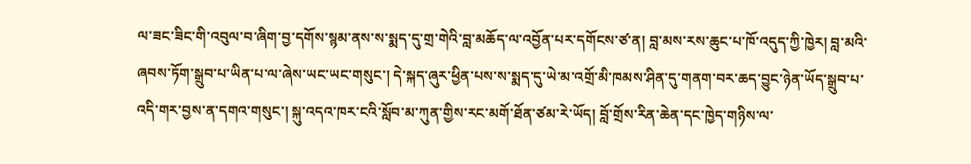ལ་ཟང་ཟིང་གི་འབུལ་བ་ཞིག་བྱ་དགོས་སྙམ་ནས་ས་སྨད་དུ་གྲ་གེའི་བླ་མཆོད་ལ་འབྱོན་པར་དགོངས་ཙ་ན། བླ་མས་རས་ཆུང་པ་ཁོ་འདུད་ཀྱི་ཁྱེར། བླ་མའི་ཞབས་ཏོག་སྒྲུབ་པ་ཡིན་པ་ལ་ཞེས་ཡང་ཡང་གསུང་། དེ་སྐད་ཞུར་ཕྱིན་པས་ས་སྨད་དུ་ཡེ་མ་འགྲོ་མི་ཁམས་ཤིན་དུ་གནག་བར་ཆད་བྱུང་ཉེན་ཡོད་སྒྲུབ་པ་འདི་གར་བྱས་ན་དགའ་གསུང་། སྐུ་འདའ་ཁར་ངའི་སློབ་མ་ཀུན་གྱིས་རང་མགོ་ཐོན་ཙམ་རེ་ཡོད། བློ་གྲོས་རིན་ཆེན་དང་ཁྱེད་གཉིས་ལ་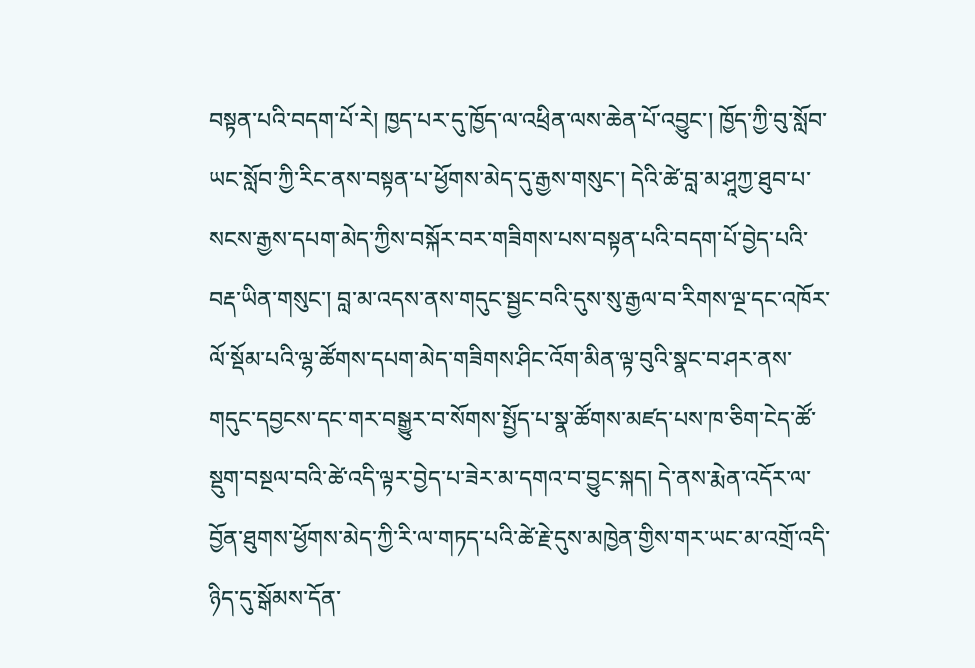བསྟན་པའི་བདག་པོ་རེ། ཁྱད་པར་དུ་ཁྱོད་ལ་འཕྲིན་ལས་ཆེན་པོ་འབྱུང་། ཁྱོད་ཀྱི་བུ་སློབ་ཡང་སློབ་ཀྱི་རིང་ནས་བསྟན་པ་ཕྱོགས་མེད་དུ་རྒྱས་གསུང་། དེའི་ཚེ་བླ་མ་ཤཱཀྱ་ཐུབ་པ་སངས་རྒྱས་དཔག་མེད་ཀྱིས་བསྐོར་བར་གཟིགས་པས་བསྟན་པའི་བདག་པོ་བྱེད་པའི་བརྡ་ཡིན་གསུང་། བླ་མ་འདས་ནས་གདུང་སྦྱང་བའི་དུས་སུ་རྒྱལ་བ་རིགས་ལྔ་དང་འཁོར་ལོ་སྡོམ་པའི་ལྷ་ཚོགས་དཔག་མེད་གཟིགས་ཤིང་འོག་མིན་ལྟ་བུའི་སྣང་བ་ཤར་ནས་གདུང་དབྱངས་དང་གར་བསྒྱུར་བ་སོགས་སྤྱོད་པ་སྣ་ཚོགས་མཛད་པས་ཁ་ཅིག་ངེད་ཚོ་སྡུག་བསྔལ་བའི་ཚེ་འདི་ལྟར་བྱེད་པ་ཟེར་མ་དགའ་བ་བྱུང་སྐད། དེ་ནས་རྨེན་འདོར་ལ་བྱོན་ཐུགས་ཕྱོགས་མེད་ཀྱི་རི་ལ་གཏད་པའི་ཚེ་རྗེ་དུས་མཁྱེན་གྱིས་གར་ཡང་མ་འགྲོ་འདི་ཉིད་དུ་སྒོམས་དོན་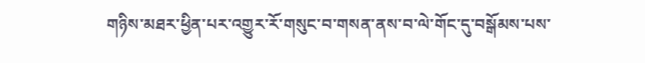གཉིས་མཐར་ཕྱིན་པར་འགྱུར་རོ་གསུང་བ་གསན་ནས་བ་ལེ་གོང་དུ་བསྒོམས་པས་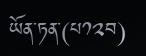ཡོན་ཏན་(པ༡༢བ)